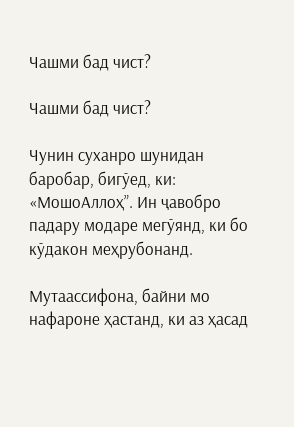Чашми бад чист?

Чашми бад чист?

Чунин суханро шунидан баробар, бигӯед, ки: «МошоАллоҳ”. Ин ҷавобро падару модаре мегӯянд, ки бо кӯдакон меҳрубонанд.

Мутаассифона, байни мо нафароне ҳастанд, ки аз ҳасад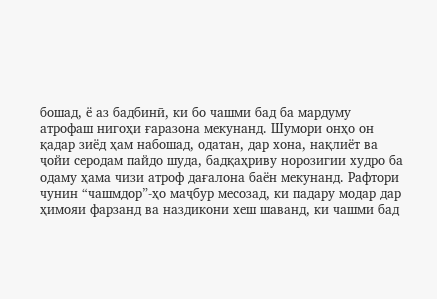бошад, ё аз бадбинӣ, ки бо чашми бад ба мардуму атрофаш нигоҳи ғаразона мекунанд. Шумори онҳо он қадар зиёд ҳам набошад, одатан, дар хона, нақлиёт ва ҷойи серодам пайдо шуда, бадқаҳриву норозигии худро ба одаму ҳама чизи атроф дағалона баён мекунанд. Рафтори чунин “чашмдор”-ҳо маҷбур месозад, ки падару модар дар ҳимояи фарзанд ва наздикони хеш шаванд, ки чашми бад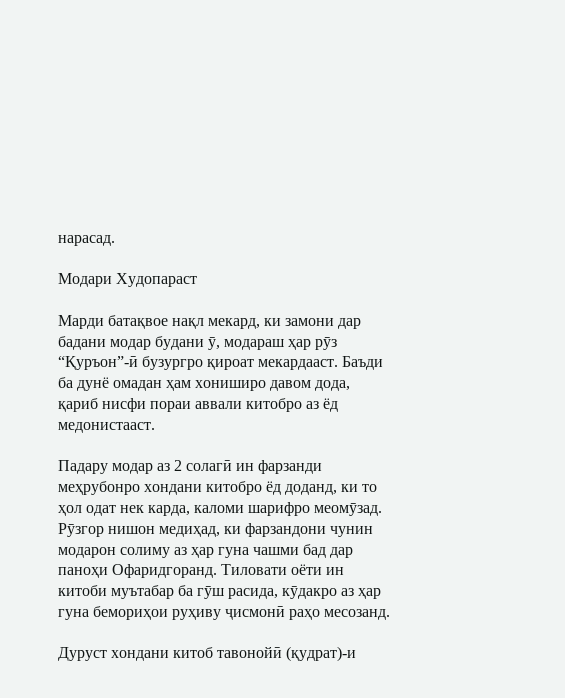нарасад.

Модари Худопараст

Марди батақвое нақл мекард, ки замони дар бадани модар будани ӯ, модараш ҳар рӯз “Қуръон”-ӣ бузургро қироат мекардааст. Баъди ба дунё омадан ҳам хониширо давом дода, қариб нисфи пораи аввали китобро аз ёд медонистааст.

Падару модар аз 2 солагӣ ин фарзанди меҳрубонро хондани китобро ёд доданд, ки то ҳол одат нек карда, каломи шарифро меомӯзад. Рӯзгор нишон медиҳад, ки фарзандони чунин модарон солиму аз ҳар гуна чашми бад дар паноҳи Офаридгоранд. Тиловати оёти ин китоби муътабар ба гӯш расида, кӯдакро аз ҳар гуна бемориҳои руҳиву ҷисмонӣ раҳо месозанд.

Дуруст хондани китоб тавонойӣ (қудрат)-и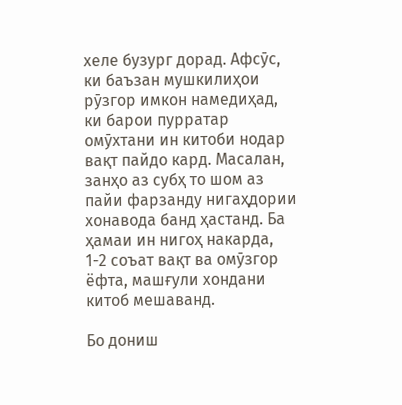хеле бузург дорад. Афсӯс, ки баъзан мушкилиҳои рӯзгор имкон намедиҳад, ки барои пурратар омӯхтани ин китоби нодар вақт пайдо кард. Масалан, занҳо аз субҳ то шом аз пайи фарзанду нигаҳдории хонавода банд ҳастанд. Ба ҳамаи ин нигоҳ накарда, 1-2 соъат вақт ва омӯзгор ёфта, машғули хондани китоб мешаванд.

Бо дониш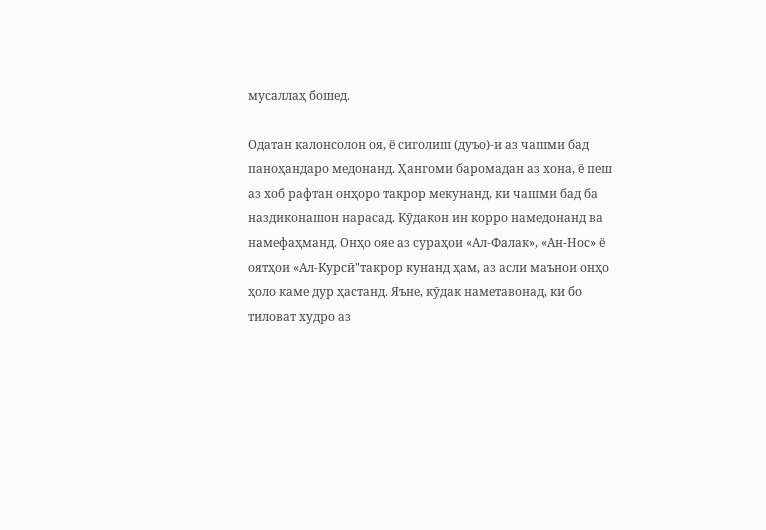мусаллаҳ бошед.

Одатан калонсолон оя, ё сиголиш (дуъо)-и аз чашми бад паноҳандаро медонанд. Ҳангоми баромадан аз хона, ё пеш аз хоб рафтан онҳоро такрор мекунанд, ки чашми бад ба наздиконашон нарасад. Кӯдакон ин корро намедонанд ва намефаҳманд. Онҳо ояе аз сураҳои «Ал-Фалак», «Ан-Нос» ё оятҳои «Ал-Курсӣ"такрор кунанд ҳам, аз асли маънои онҳо ҳоло каме дур ҳастанд. Яъне, кӯдак наметавонад, ки бо тиловат худро аз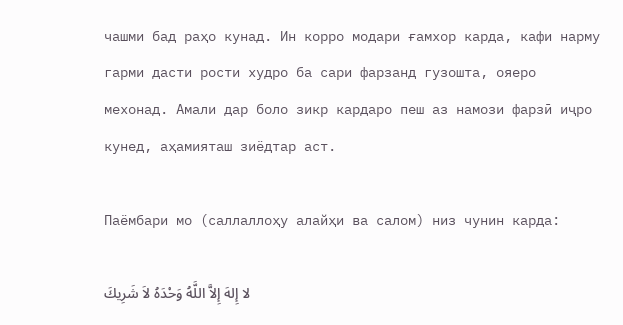чашми бад раҳо кунад. Ин корро модари ғамхор карда, кафи нарму гарми дасти рости худро ба сари фарзанд гузошта, ояеро мехонад. Амали дар боло зикр кардаро пеш аз намози фарзӣ иҷро кунед, аҳамияташ зиёдтар аст.

Паёмбари мо (саллаллоҳу алайҳи ва салом) низ чунин карда:

لا إِلهَ إِلاَّ اللَّهُ وَحْدَهُ لاَ شَرِيكَ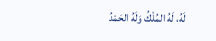لَهُ، لَهُ المُلْكُ وَلَهُ الحَمْدُ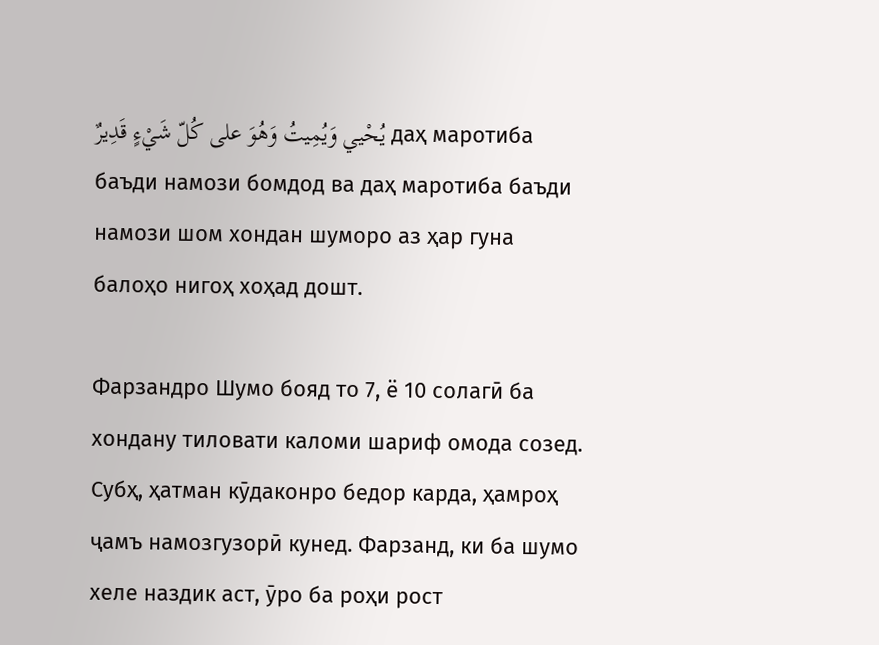يُحْيي وَيُمِيتُ وَهُوَ على كُلّ شَيْءٍ قَدِيرٌ даҳ маротиба баъди намози бомдод ва даҳ маротиба баъди намози шом хондан шуморо аз ҳар гуна балоҳо нигоҳ хоҳад дошт.

Фарзандро Шумо бояд то 7, ё 10 солагӣ ба хондану тиловати каломи шариф омода созед. Субҳ, ҳатман кӯдаконро бедор карда, ҳамроҳ ҷамъ намозгузорӣ кунед. Фарзанд, ки ба шумо хеле наздик аст, ӯро ба роҳи рост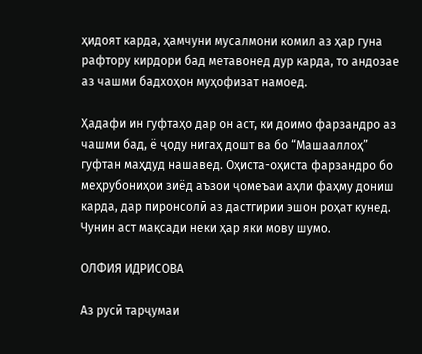ҳидоят карда, ҳамчуни мусалмони комил аз ҳар гуна рафтору кирдори бад метавонед дур карда, то андозае аз чашми бадхоҳон муҳофизат намоед.

Ҳадафи ин гуфтаҳо дар он аст, ки доимо фарзандро аз чашми бад, ё ҷоду нигаҳ дошт ва бо “Машааллоҳ” гуфтан маҳдуд нашавед. Оҳиста-оҳиста фарзандро бо меҳрубониҳои зиёд аъзои ҷомеъаи аҳли фаҳму дониш карда, дар пиронсолӣ аз дастгирии эшон роҳат кунед. Чунин аст мақсади неки ҳар яки мову шумо.

ОЛФИЯ ИДРИСОВА

Аз русӣ тарҷумаи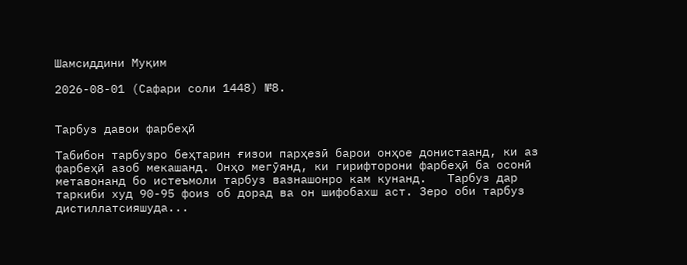Шамсиддини Муқим

2026-08-01 (Сафари соли 1448) №8.


Тарбуз давои фарбеҳӣ

Табибон тарбузро беҳтарин ғизои парҳезӣ барои онҳое донистаанд, ки аз фарбеҳӣ азоб мекашанд. Онҳо мегӯянд, ки гирифторони фарбеҳӣ ба осонӣ метавонанд бо истеъмоли тарбуз вазнашонро кам кунанд.   Тарбуз дар таркиби худ 90-95 фоиз об дорад ва он шифобахш аст. Зеро оби тарбуз дистиллатсияшуда...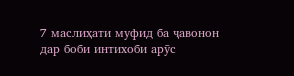7 маслиҳати муфид ба ҷавонон дар боби интихоби арӯс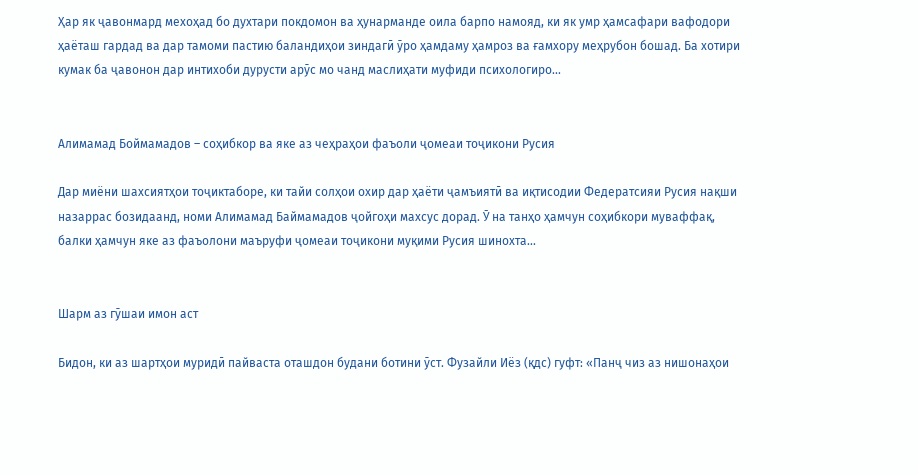Ҳар як ҷавонмард мехоҳад бо духтари покдомон ва ҳунарманде оила барпо намояд, ки як умр ҳамсафари вафодори ҳаёташ гардад ва дар тамоми пастию баландиҳои зиндагӣ ӯро ҳамдаму ҳамроз ва ғамхору меҳрубон бошад. Ба хотири кумак ба ҷавонон дар интихоби дурусти арӯс мо чанд маслиҳати муфиди психологиро...


Алимамад Боймамадов – соҳибкор ва яке аз чеҳраҳои фаъоли ҷомеаи тоҷикони Русия

Дар миёни шахсиятҳои тоҷиктаборе, ки тайи солҳои охир дар ҳаёти ҷамъиятӣ ва иқтисодии Федератсияи Русия нақши назаррас бозидаанд, номи Алимамад Баймамадов ҷойгоҳи махсус дорад. Ӯ на танҳо ҳамчун соҳибкори муваффақ, балки ҳамчун яке аз фаъолони маъруфи ҷомеаи тоҷикони муқими Русия шинохта...


Шарм аз гӯшаи имон аст

Бидон, ки аз шартҳои муридӣ пайваста оташдон будани ботини ӯст. Фузайли Иёз (қдс) гуфт: «Панҷ чиз аз нишонаҳои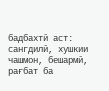бадбахтӣ аст: сангдилӣ, хушкии чашмон, бешармӣ, рағбат ба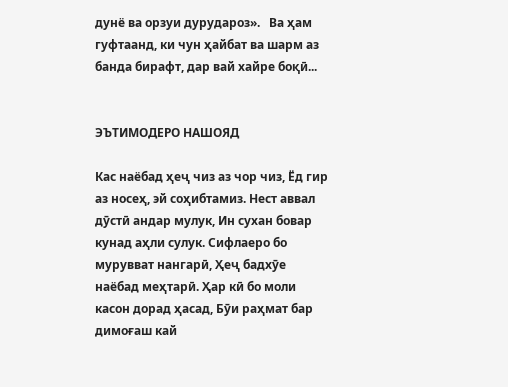дунё ва орзуи дурудароз».   Ва ҳам гуфтаанд, ки чун ҳайбат ва шарм аз банда бирафт, дар вай хайре боқӣ...


ЭЪТИМОДЕРО НАШОЯД

Кас наёбад ҳеҷ чиз аз чор чиз, Ёд гир аз носеҳ, эй соҳибтамиз. Нест аввал дӯстӣ андар мулук, Ин сухан бовар кунад аҳли сулук. Сифлаеро бо мурувват нангарӣ, Ҳеҷ бадхӯе наёбад меҳтарӣ. Ҳар кӣ бо моли касон дорад ҳасад, Бӯи раҳмат бар димоғаш кай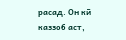расад. Он кӣ каззоб аст,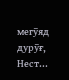мегӯяд дурӯғ, Нест...